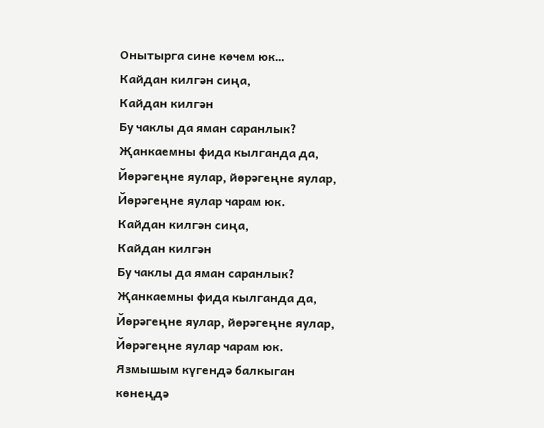Онытырга сине көчем юк…
Кайдан килгән сиңа,
Кайдан килгән
Бу чаклы да яман саранлык?
Җанкаемны фида кылганда да,
Йөрәгеңне яулар, йөрәгеңне яулар,
Йөрәгеңне яулар чарам юк.
Кайдан килгән сиңа,
Кайдан килгән
Бу чаклы да яман саранлык?
Җанкаемны фида кылганда да,
Йөрәгеңне яулар, йөрәгеңне яулар,
Йөрәгеңне яулар чарам юк.
Язмышым күгендә балкыган көнеңдә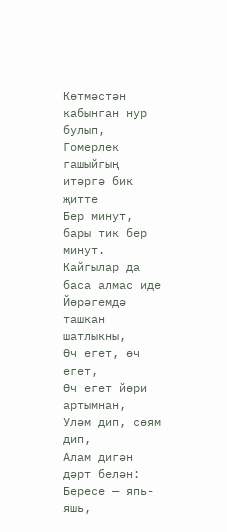Көтмәстән кабынган нур булып,
Гомерлек гашыйгың итәргә бик җитте
Бер минут, бары тик бер минут.
Кайгылар да баса алмас иде
Йөрәгемдә ташкан шатлыкны,
Өч егет, өч егет,
Өч егет йөри артымнан,
Уләм дип, сөям дип,
Алам дигән дәрт белән:
Бересе — япь-яшь,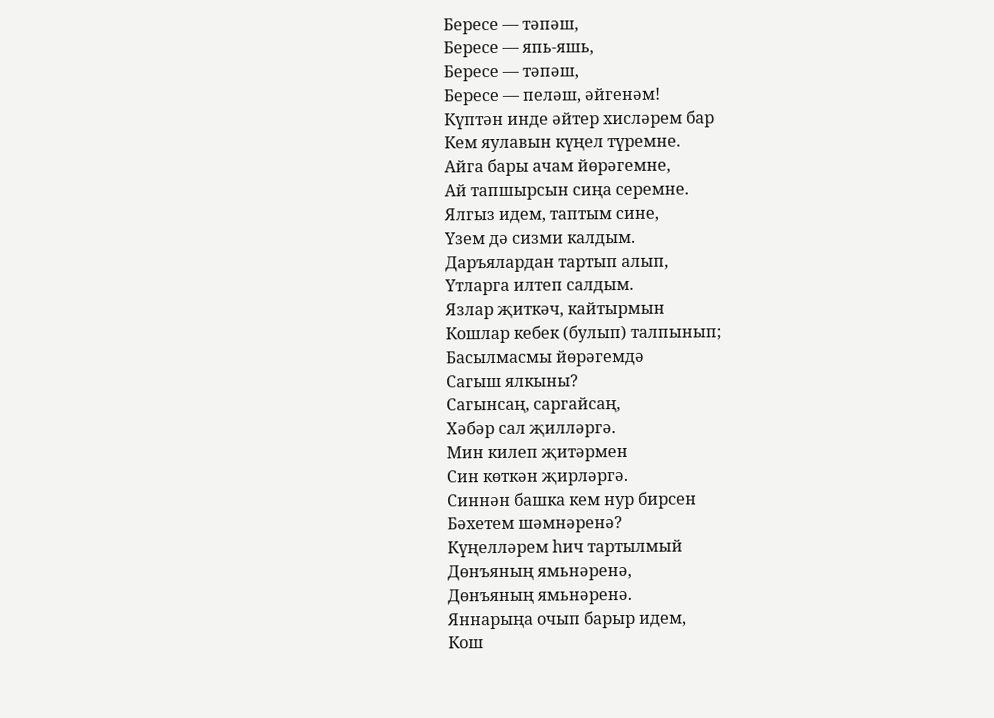Бересе — тәпәш,
Бересе — япь-яшь,
Бересе — тәпәш,
Бересе — пеләш, әйгенәм!
Күптән инде әйтер хисләрем бар
Кем яулавын күңел түремне.
Айга бары ачам йөрәгемне,
Ай тапшырсын сиңа серемне.
Ялгыз идем, таптым сине,
Үзем дә сизми калдым.
Даръялардан тартып алып,
Үтларга илтеп салдым.
Язлар җиткәч, кайтырмын
Кошлар кебек (булып) талпынып;
Басылмасмы йөрәгемдә
Сагыш ялкыны?
Сагынсаң, саргайсаң,
Хәбәр сал җилләргә.
Мин килеп җитәрмен
Син көткән җирләргә.
Синнән башка кем нур бирсен
Бәхетем шәмнәренә?
Күңелләрем һич тартылмый
Дөнъяның ямьнәренә,
Дөнъяның ямьнәренә.
Яннарыңа очып барыр идем,
Кош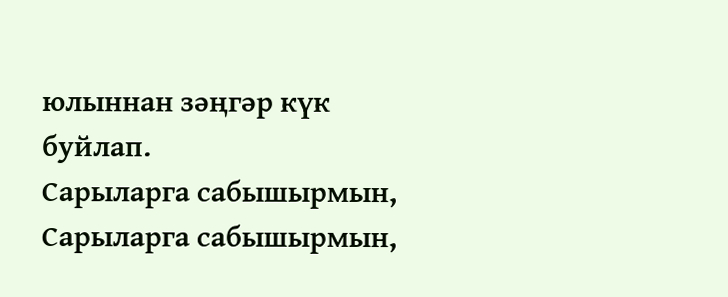юлыннан зәңгәр күк буйлап.
Сарыларга сабышырмын,
Сарыларга сабышырмын,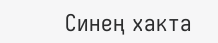Синең хакта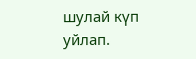шулай күп уйлап.